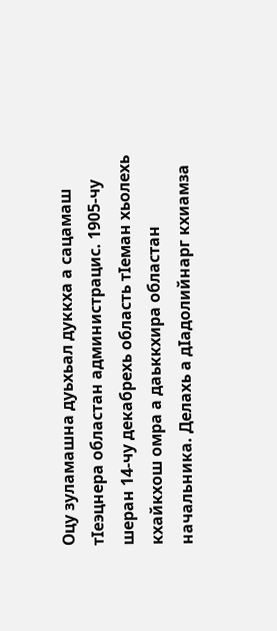Оцу зуламашна дуьхьал дуккха а сацамаш тIеэцнера областан администрацис. 1905-чу шеран 14-чу декабрехь область тIеман хьолехь кхайкхош омра а даьккхира областан начальника. Делахь а дIадолийнарг кхиамза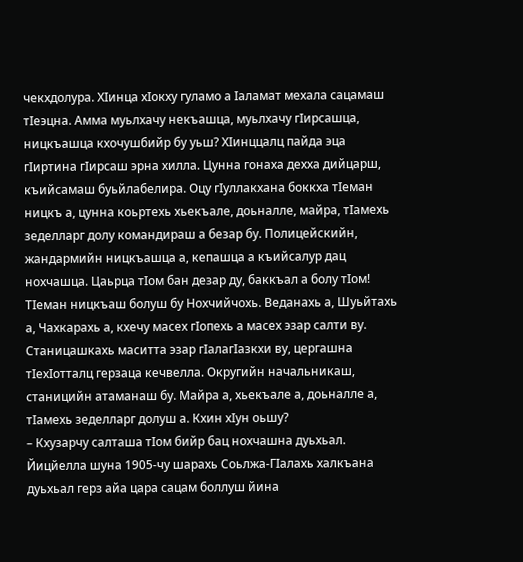чекхдолура. ХIинца хIокху гуламо а Iаламат мехала сацамаш тIеэцна. Амма муьлхачу некъашца, муьлхачу гIирсашца, ницкъашца кхочушбийр бу уьш? ХIинццалц пайда эца гIиртина гIирсаш эрна хилла. Цунна гонаха дехха дийцарш, къийсамаш буьйлабелира. Оцу гIуллакхана боккха тIеман ницкъ а, цунна коьртехь хьекъале, доьналле, майра, тIамехь зеделларг долу командираш а безар бу. Полицейскийн, жандармийн ницкъашца а, кепашца а къийсалур дац нохчашца. Цаьрца тIом бан дезар ду, баккъал а болу тIом!
ТIеман ницкъаш болуш бу Нохчийчохь. Веданахь а, Шуьйтахь а, Чахкарахь а, кхечу масех гIопехь а масех эзар салти ву. Станицашкахь маситта эзар гIалагIазкхи ву, цергашна тIехIотталц герзаца кечвелла. Округийн начальникаш, станицийн атаманаш бу. Майра а, хьекъале а, доьналле а, тIамехь зеделларг долуш а. Кхин хIун оьшу?
– Кхузарчу салташа тIом бийр бац нохчашна дуьхьал. Йицйелла шуна 1905-чу шарахь Соьлжа-ГIалахь халкъана дуьхьал герз айа цара сацам боллуш йина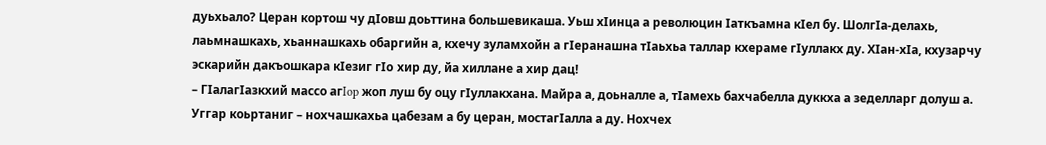дуьхьало? Церан кортош чу дIовш доьттина большевикаша. Уьш хIинца а революцин Iаткъамна кIел бу. ШолгIа-делахь, лаьмнашкахь, хьаннашкахь обаргийн а, кхечу зуламхойн а гIеранашна тIаьхьа таллар кхераме гIуллакх ду. ХIан-хIа, кхузарчу эскарийн дакъошкара кIезиг гIo хир ду, йа хиллане а хир дац!
– ГIалагIазкхий массо aгIop жоп луш бу оцу гIуллакхана. Майра а, доьналле а, тIамехь бахчабелла дуккха а зеделларг долуш а. Уггар коьртаниг – нохчашкахьа цабезам а бу церан, мостагIалла а ду. Нохчех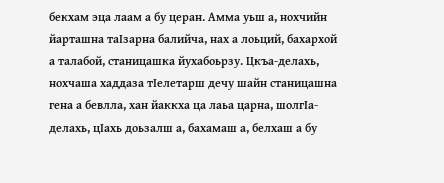бекхам эца лаам а бу церан. Амма уьш а, нохчийн йарташна таIзарна балийча, нах а лоьций, бахархой а талабой, станицашка йухабоьрзу. Цкъа-делахь, нохчаша хаддаза тIелетарш дечу шайн станицашна гена а бевлла, хан йаккха ца лаьа царна, шолгIа-делахь, цIахь доьзалш а, бахамаш а, белхаш а бу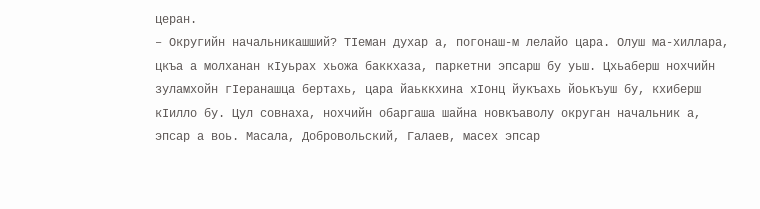церан.
– Округийн начальникашший? ТIеман духар а, погонаш-м лелайо цара. Олуш ма-хиллара, цкъа а молханан кIуьрах хьожа баккхаза, паркетни эпсарш бу уьш. Цхьаберш нохчийн зуламхойн гIеранашца бертахь, цара йаьккхина хIонц йукъахь йоькъуш бу, кхиберш кIилло бу. Цул совнаха, нохчийн обаргаша шайна новкъаволу округан начальник а, эпсар а воь. Масала, Добровольский, Галаев, масех эпсар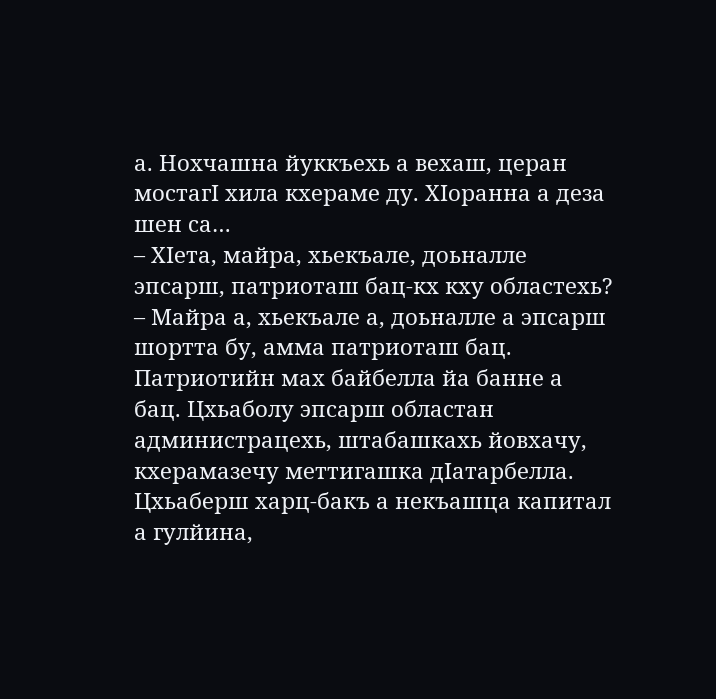а. Нохчашна йуккъехь а вехаш, церан мостагI хила кхераме ду. ХIоранна а деза шен са…
– ХIета, майра, хьекъале, доьналле эпсарш, патриоташ бац-кх кху областехь?
– Майра а, хьекъале а, доьналле а эпсарш шортта бу, амма патриоташ бац. Патриотийн мах байбелла йа банне а бац. Цхьаболу эпсарш областан администрацехь, штабашкахь йовхачу, кхерамазечу меттигашка дIатарбелла. Цхьаберш харц-бакъ а некъашца капитал а гулйина,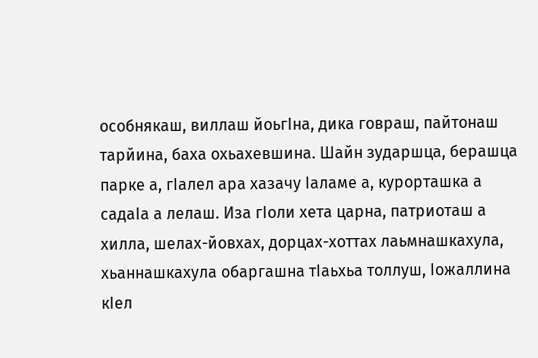особнякаш, виллаш йоьгIна, дика говраш, пайтонаш тарйина, баха охьахевшина. Шайн зударшца, берашца парке а, гIалел ара хазачу Iаламе а, курорташка а садаIа а лелаш. Иза гIоли хета царна, патриоташ а хилла, шелах-йовхах, дорцах-хоттах лаьмнашкахула, хьаннашкахула обаргашна тIаьхьа толлуш, Iожаллина кIел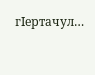гIертачул…